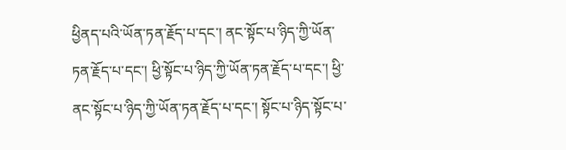ཕྱིནད་པའི་ཡོན་ཏན་རྗོད་པ་དང་། ནང་སྟོང་པ་ཉིད་ཀྱི་ཡོན་ཏན་རྗོད་པ་དང་། ཕྱི་སྟོང་པ་ཉིད་ཀྱི་ཡོན་ཏན་རྗོད་པ་དང་། ཕྱི་ནང་སྟོང་པ་ཉིད་ཀྱི་ཡོན་ཏན་རྗོད་པ་དང་། སྟོང་པ་ཉིད་སྟོང་པ་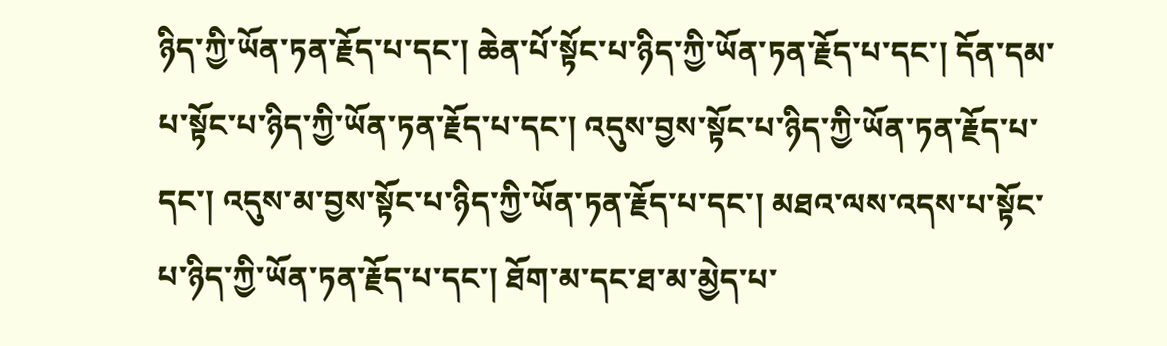ཉིད་ཀྱི་ཡོན་ཏན་རྗོད་པ་དང་། ཆེན་པོ་སྟོང་པ་ཉིད་ཀྱི་ཡོན་ཏན་རྗོད་པ་དང་། དོན་དམ་པ་སྟོང་པ་ཉིད་ཀྱི་ཡོན་ཏན་རྗོད་པ་དང་། འདུས་བྱས་སྟོང་པ་ཉིད་ཀྱི་ཡོན་ཏན་རྗོད་པ་དང་། འདུས་མ་བྱས་སྟོང་པ་ཉིད་ཀྱི་ཡོན་ཏན་རྗོད་པ་དང་། མཐའ་ལས་འདས་པ་སྟོང་པ་ཉིད་ཀྱི་ཡོན་ཏན་རྗོད་པ་དང་། ཐོག་མ་དང་ཐ་མ་མྱེད་པ་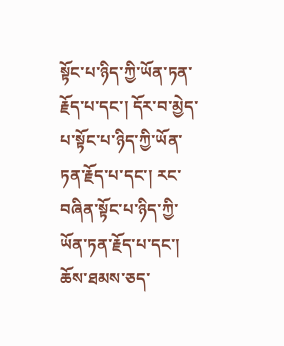སྟོང་པ་ཉིད་ཀྱི་ཡོན་ཏན་རྗོད་པ་དང་། དོར་བ་མྱེད་པ་སྟོང་པ་ཉིད་ཀྱི་ཡོན་ཏན་རྗོད་པ་དང་། རང་བཞིན་སྟོང་པ་ཉིད་ཀྱི་ཡོན་ཏན་རྗོད་པ་དང་། ཆོས་ཐམས་ཅད་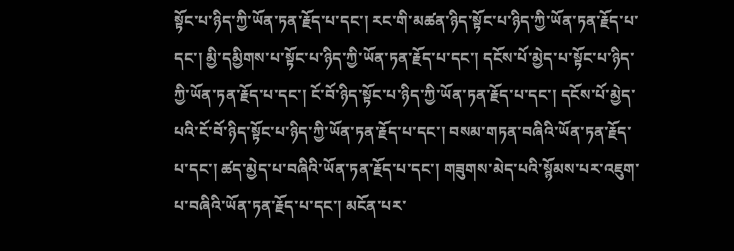སྟོང་པ་ཉིད་ཀྱི་ཡོན་ཏན་རྗོད་པ་དང་། རང་གི་མཚན་ཉིད་སྟོང་པ་ཉིད་ཀྱི་ཡོན་ཏན་རྗོད་པ་དང་། མྱི་དམྱིགས་པ་སྟོང་པ་ཉིད་ཀྱི་ཡོན་ཏན་རྗོད་པ་དང་། དངོས་པོ་མྱེད་པ་སྟོང་པ་ཉིད་ཀྱི་ཡོན་ཏན་རྗོད་པ་དང་། ངོ་བོ་ཉིད་སྟོང་པ་ཉིད་ཀྱི་ཡོན་ཏན་རྗོད་པ་དང་། དངོས་པོ་མྱེད་པའི་ངོ་བོ་ཉིད་སྟོང་པ་ཉིད་ཀྱི་ཡོན་ཏན་རྗོད་པ་དང་། བསམ་གཏན་བཞིའི་ཡོན་ཏན་རྗོད་པ་དང་། ཚད་མྱེད་པ་བཞིའི་ཡོན་ཏན་རྗོད་པ་དང་། གཟུགས་མེད་པའི་སྙོམས་པར་འཇུག་པ་བཞིའི་ཡོན་ཏན་རྗོད་པ་དང་། མངོན་པར་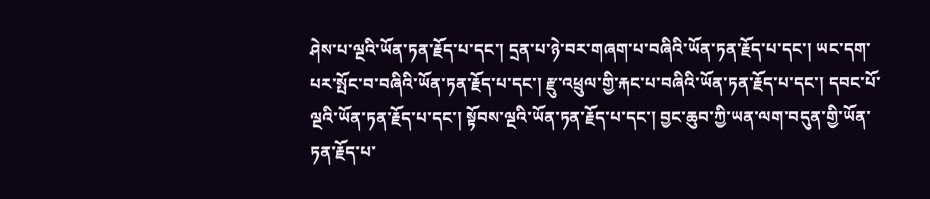ཤེས་པ་ལྔའི་ཡོན་ཏན་རྗོད་པ་དང་། དྲན་པ་ཉེ་བར་གཞག་པ་བཞིའི་ཡོན་ཏན་རྗོད་པ་དང་། ཡང་དག་པར་སྤོང་བ་བཞིའི་ཡོན་ཏན་རྗོད་པ་དང་། རྫུ་འཕྲུལ་གྱི་རྐང་པ་བཞིའི་ཡོན་ཏན་རྗོད་པ་དང་། དབང་པོ་ལྔའི་ཡོན་ཏན་རྗོད་པ་དང་། སྟོབས་ལྔའི་ཡོན་ཏན་རྗོད་པ་དང་། བྱང་ཆུབ་ཀྱི་ཡན་ལག་བདུན་གྱི་ཡོན་ཏན་རྗོད་པ་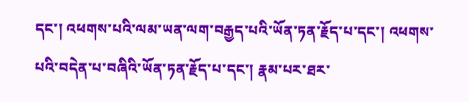དང་། འཕགས་པའི་ལམ་ཡན་ལག་བརྒྱད་པའི་ཡོན་ཏན་རྗོད་པ་དང་། འཕགས་པའི་བདེན་པ་བཞིའི་ཡོན་ཏན་རྗོད་པ་དང་། རྣམ་པར་ཐར་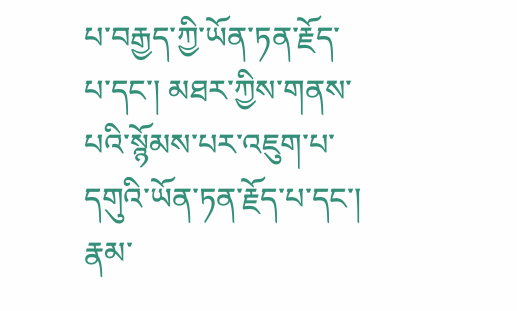པ་བརྒྱད་ཀྱི་ཡོན་ཏན་རྗོད་པ་དང་། མཐར་ཀྱིས་གནས་པའི་སྙོམས་པར་འཇུག་པ་དགུའི་ཡོན་ཏན་རྗོད་པ་དང་། རྣམ་